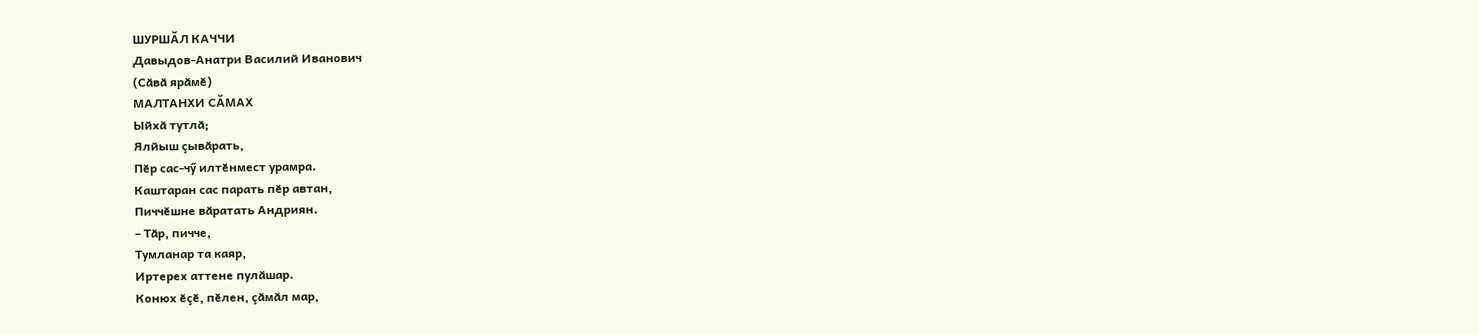ШУРШӐЛ КАЧЧИ
Давыдов-Анатри Василий Иванович
(Сӑвӑ ярӑмӗ)
МАЛТАНХИ СӐМАХ
Ыйхӑ тутлӑ;
Ялйыш çывӑрать,
Пӗр сас-чӳ илтӗнмест урамра.
Каштаран сас парать пӗр автан,
Пиччӗшне вӑратать Андриян.
– Тӑр, пичче,
Тумланар та каяр,
Иртерех аттене пулӑшар.
Конюх ӗçӗ, пӗлен, çӑмӑл мар,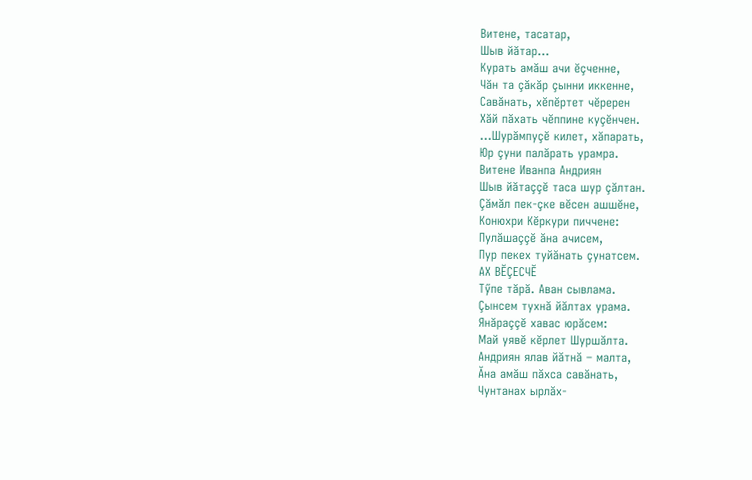Витене, тасатар,
Шыв йӑтар…
Курать амӑш ачи ӗçченне,
Чӑн та çӑкӑр çынни иккенне,
Савӑнать, хӗпӗртет чӗререн
Хӑй пӑхать чӗппине куçӗнчен.
…Шурӑмпуçӗ килет, хӑпарать,
Юр çуни палӑрать урамра.
Витене Иванпа Андриян
Шыв йӑтаççӗ таса шур çӑлтан.
Çӑмӑл пек-çке вӗсен ашшӗне,
Конюхри Кӗркури пиччене:
Пулӑшаççӗ ӑна ачисем,
Пур пекех туйӑнать çунатсем.
АХ ВӖÇЕСЧӖ
Тӳпе тӑрӑ. Аван сывлама.
Çынсем тухнӑ йӑлтах урама.
Янӑраççӗ хавас юрӑсем:
Май уявӗ кӗрлет Шуршӑлта.
Андриян ялав йӑтнӑ – малта,
Ӑна амӑш пӑхса савӑнать,
Чунтанах ырлӑх-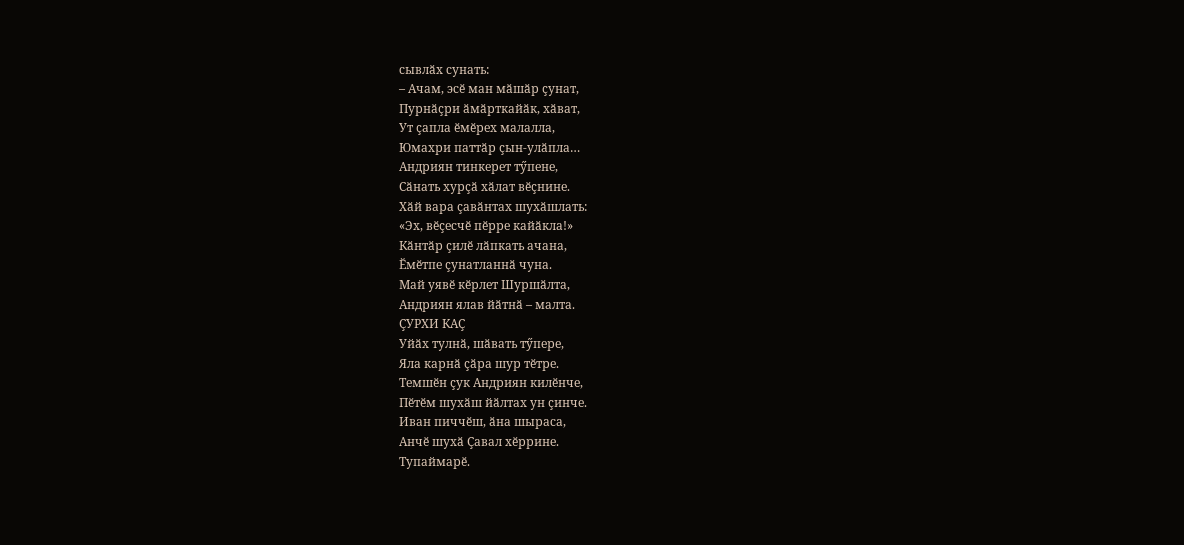сывлӑх сунать:
– Ачам, эсӗ ман мӑшӑр çунат,
Пурнӑçри ӑмӑрткайӑк, хӑват,
Ут çапла ӗмӗрех малалла,
Юмахри паттӑр çын-улӑпла…
Андриян тинкерет тӳпене,
Сӑнать хурçӑ хӑлат вӗçнине.
Хӑй вара çавӑнтах шухӑшлать:
«Эх, вӗçесчӗ пӗрре кайӑкла!»
Кӑнтӑр çилӗ лӑпкать ачана,
Ӗмӗтпе çунатланнӑ чуна.
Май уявӗ кӗрлет Шуршӑлта,
Андриян ялав йӑтнӑ – малта.
ÇУРХИ КАÇ
Уйӑх тулнӑ, шӑвать тӳпере,
Яла карнӑ çӑра шур тӗтре.
Темшӗн çук Андриян килӗнче,
Пӗтӗм шухӑш йӑлтах ун çинче.
Иван пиччӗш, ӑна шыраса,
Анчӗ шухӑ Çавал хӗррине.
Тупаймарӗ.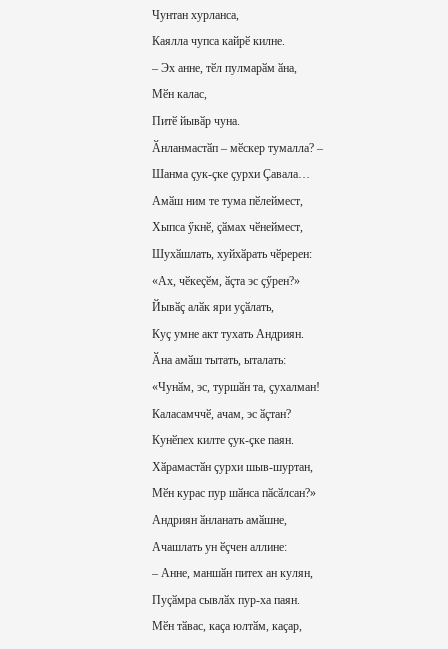Чунтан хурланса,
Каялла чупса кайрӗ килне.
– Эх анне, тӗл пулмарӑм ӑна,
Мӗн калас,
Питӗ йывӑр чуна.
Ӑнланмастӑп – мӗскер тумалла? –
Шанма çук-çке çурхи Çавала…
Амӑш ним те тума пӗлеймест,
Хыпса ӳкнӗ, çӑмах чӗнеймест,
Шухӑшлать, хуйхӑрать чӗререн:
«Ах, чӗкеçӗм, ӑçта эс çӳрен?»
Йывӑç алӑк яри уçӑлать,
Куç умне акт тухать Андриян.
Ӑна амӑш тытать, ыталать:
«Чунӑм, эс, туршӑн та, çухалман!
Каласамччӗ, ачам, эс ӑçтан?
Кунӗпех килте çук-çке паян.
Хӑрамастӑн çурхи шыв-шуртан,
Мӗн курас пур шӑнса пӑсӑлсан?»
Андриян ӑнланать амӑшне,
Ачашлать ун ӗçчен аллине:
– Анне, маншӑн питех ан кулян,
Пуçӑмра сывлӑх пур-ха паян.
Мӗн тӑвас, каçа юлтӑм, каçар,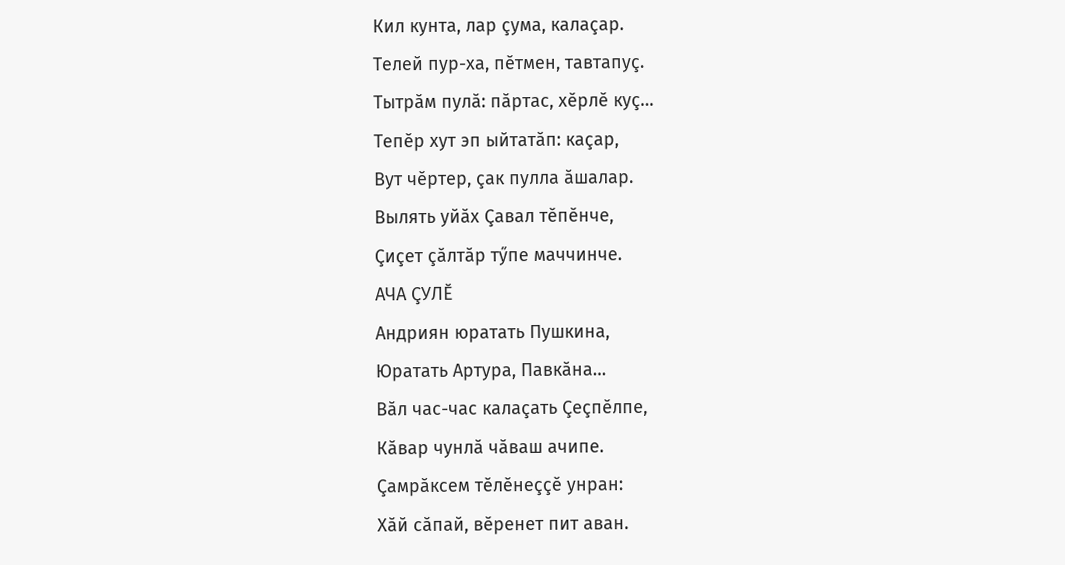Кил кунта, лар çума, калаçар.
Телей пур-ха, пӗтмен, тавтапуç.
Тытрӑм пулӑ: пӑртас, хӗрлӗ куç…
Тепӗр хут эп ыйтатӑп: каçар,
Вут чӗртер, çак пулла ӑшалар.
Вылять уйӑх Çавал тӗпӗнче,
Çиçет çӑлтӑр тӳпе маччинче.
АЧА ÇУЛӖ
Андриян юратать Пушкина,
Юратать Артура, Павкӑна…
Вӑл час-час калаçать Çеçпӗлпе,
Кӑвар чунлӑ чӑваш ачипе.
Çамрӑксем тӗлӗнеççӗ унран:
Хӑй сӑпай, вӗренет пит аван.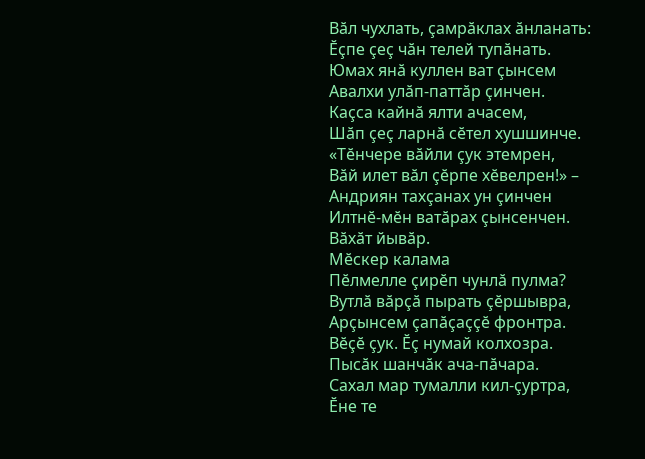Вӑл чухлать, çамрӑклах ӑнланать:
Ӗçпе çеç чӑн телей тупӑнать.
Юмах янӑ куллен ват çынсем
Авалхи улӑп-паттӑр çинчен.
Каçса кайнӑ ялти ачасем,
Шӑп çеç ларнӑ сӗтел хушшинче.
«Тӗнчере вӑйли çук этемрен,
Вӑй илет вӑл çӗрпе хӗвелрен!» –
Андриян тахçанах ун çинчен
Илтнӗ-мӗн ватӑрах çынсенчен.
Вӑхӑт йывӑр.
Мӗскер калама
Пӗлмелле çирӗп чунлӑ пулма?
Вутлӑ вӑрçӑ пырать çӗршывра,
Арçынсем çапӑçаççӗ фронтра.
Вӗçӗ çук. Ӗç нумай колхозра.
Пысӑк шанчӑк ача-пӑчара.
Сахал мар тумалли кил-çуртра,
Ӗне те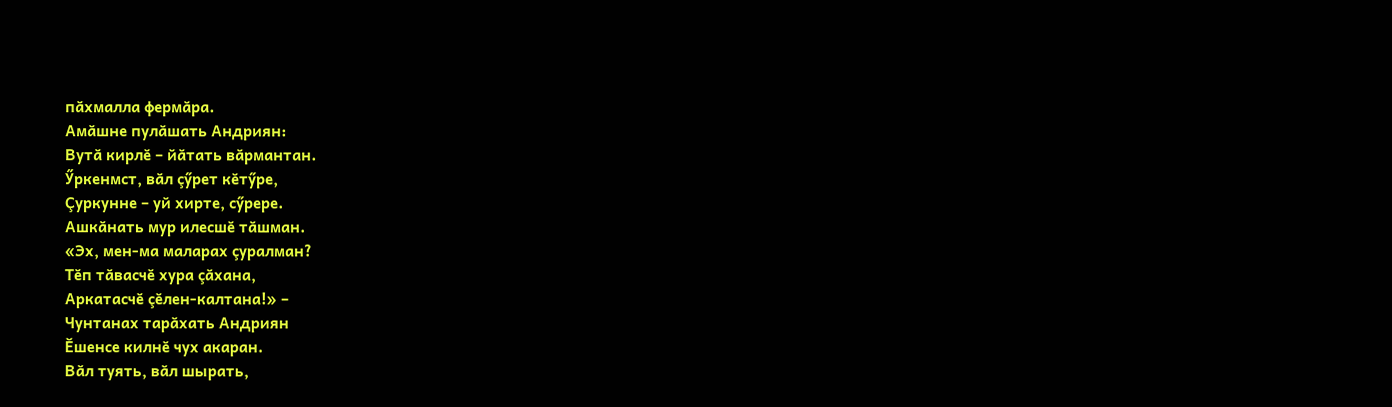пӑхмалла фермӑра.
Амӑшне пулӑшать Андриян:
Вутӑ кирлӗ – йӑтать вӑрмантан.
Ӳркенмст, вӑл çӳрет кӗтӳре,
Çуркунне – уй хирте, сӳрере.
Ашкӑнать мур илесшӗ тӑшман.
«Эх, мен-ма маларах çуралман?
Тӗп тӑвасчӗ хура çӑхана,
Аркатасчӗ çӗлен-калтана!» –
Чунтанах тарӑхать Андриян
Ӗшенсе килнӗ чух акаран.
Вӑл туять, вӑл шырать,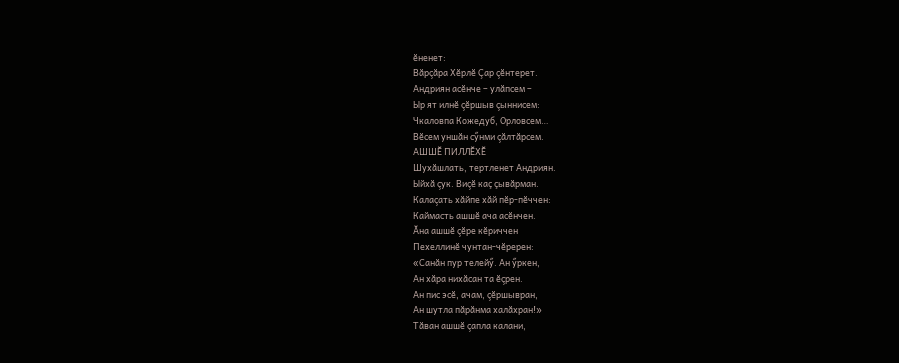ӗненет:
Вӑрçӑра Хӗрлӗ Çар çӗнтерет.
Андриян асӗнче – улӑпсем –
Ыр ят илнӗ çӗршыв çыннисем:
Чкаловпа Кожедуб, Орловсем…
Вӗсем уншӑн сӳнми çӑлтӑрсем.
АШШӖ ПИЛЛӖХӖ
Шухӑшлать, тертленет Андриян.
Ыйхӑ çук. Виçӗ каç çывӑрман.
Калаçать хӑйпе хӑй пӗр-пӗччен:
Каймасть ашшӗ ача асӗнчен.
Ӑна ашшӗ çӗре кӗриччен
Пехеллинӗ чунтан-чӗререн:
«Санӑн пур телейӳ. Ан ӳркен,
Ан хӑра нихӑсан та ӗçрен.
Ан пис эсӗ, ачам, çӗршывран,
Ан шутла пӑрӑнма халӑхран!»
Тӑван ашшӗ çапла калани,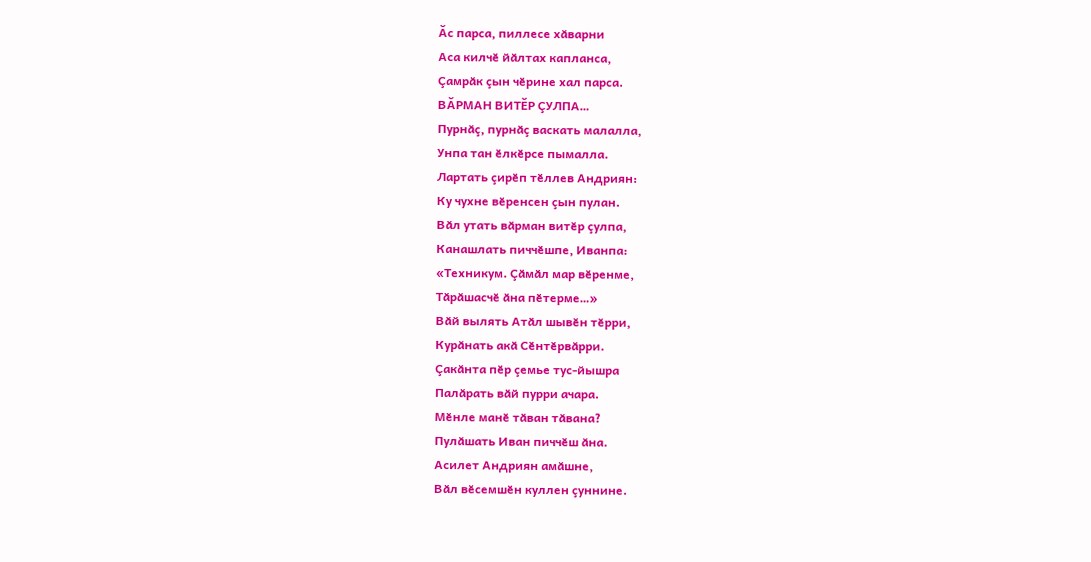Ӑс парса, пиллесе хӑварни
Аса килчӗ йӑлтах капланса,
Çамрӑк çын чӗрине хал парса.
ВӐРМАН ВИТӖР ÇУЛПА…
Пурнӑç, пурнӑç васкать малалла,
Унпа тан ӗлкӗрсе пымалла.
Лартать çирӗп тӗллев Андриян:
Ку чухне вӗренсен çын пулан.
Вӑл утать вӑрман витӗр çулпа,
Канашлать пиччӗшпе, Иванпа:
«Техникум. Çӑмӑл мар вӗренме,
Тӑрӑшасчӗ ӑна пӗтерме…»
Вӑй вылять Атӑл шывӗн тӗрри,
Курӑнать акӑ Сӗнтӗрвӑрри.
Çакӑнта пӗр çемье тус-йышра
Палӑрать вӑй пурри ачара.
Мӗнле манӗ тӑван тӑвана?
Пулӑшать Иван пиччӗш ӑна.
Асилет Андриян амӑшне,
Вӑл вӗсемшӗн куллен çуннине.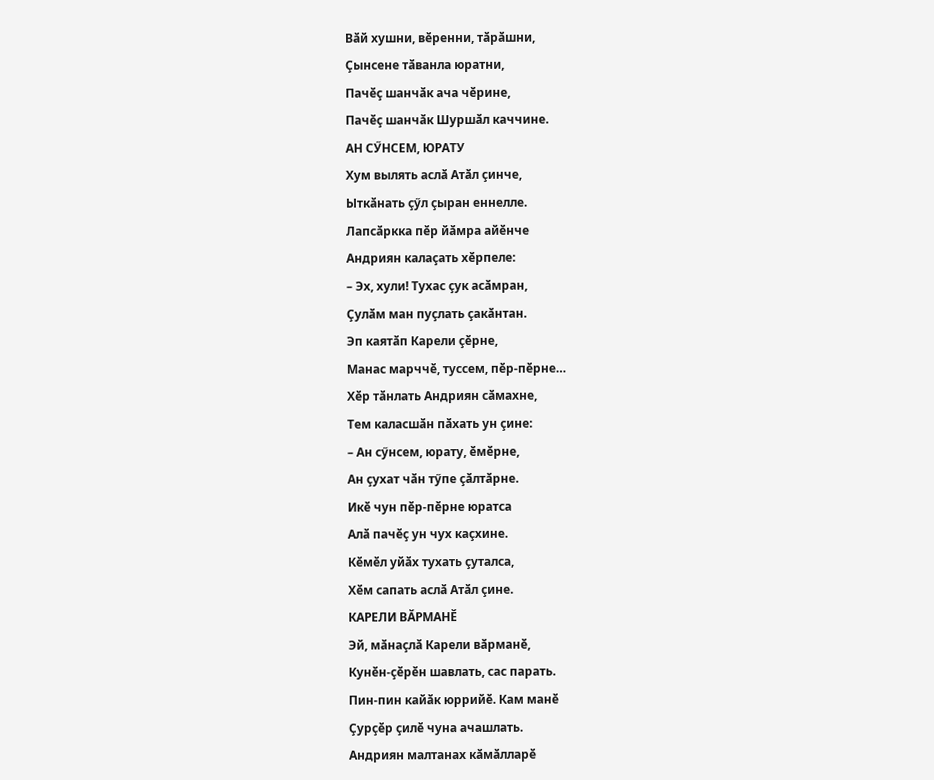Вӑй хушни, вӗренни, тӑрӑшни,
Çынсене тӑванла юратни,
Пачӗç шанчӑк ача чӗрине,
Пачӗç шанчӑк Шуршӑл каччине.
АН СӲНСЕМ, ЮРАТУ
Хум вылять аслӑ Атӑл çинче,
Ыткӑнать çӳл çыран еннелле.
Лапсӑркка пӗр йӑмра айӗнче
Андриян калаçать хӗрпеле:
– Эх, хули! Тухас çук асӑмран,
Çулӑм ман пуçлать çакӑнтан.
Эп каятӑп Карели çӗрне,
Манас марччӗ, туссем, пӗр-пӗрне…
Хӗр тӑнлать Андриян сӑмахне,
Тем каласшӑн пӑхать ун çине:
– Ан сӳнсем, юрату, ӗмӗрне,
Ан çухат чӑн тӳпе çӑлтӑрне.
Икӗ чун пӗр-пӗрне юратса
Алӑ пачӗç ун чух каçхине.
Кӗмӗл уйӑх тухать çуталса,
Хӗм сапать аслӑ Атӑл çине.
КАРЕЛИ ВӐРМАНӖ
Эй, мӑнаçлӑ Карели вӑрманӗ,
Кунӗн-çӗрӗн шавлать, сас парать.
Пин-пин кайӑк юррийӗ. Кам манӗ
Çурçӗр çилӗ чуна ачашлать.
Андриян малтанах кӑмӑлларӗ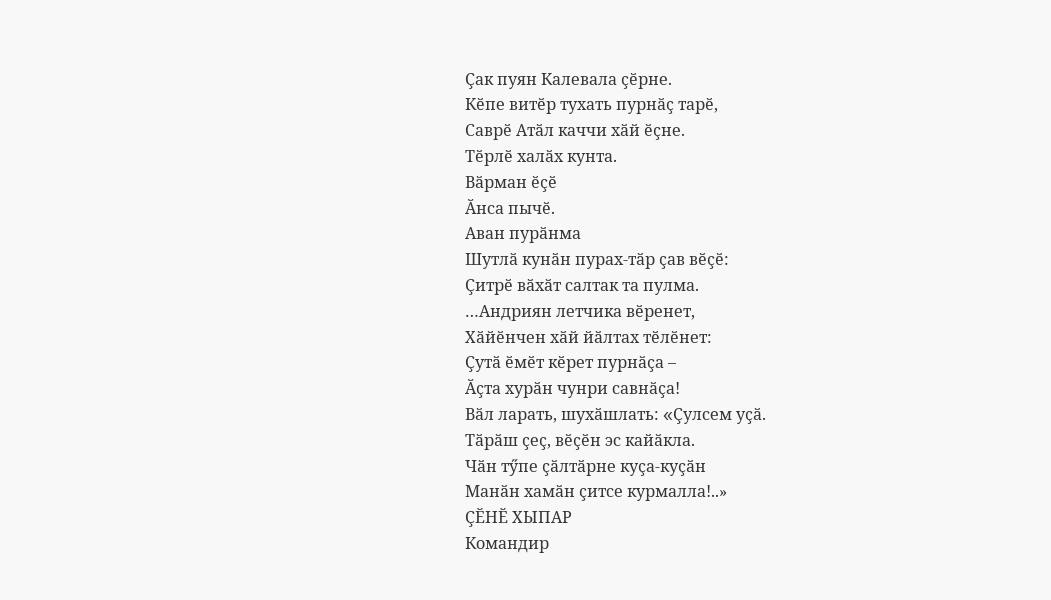Çак пуян Калевала çӗрне.
Кӗпе витӗр тухать пурнӑç тарӗ,
Саврӗ Атӑл каччи хӑй ӗçне.
Тӗрлӗ халӑх кунта.
Вӑрман ӗçӗ
Ӑнса пычӗ.
Аван пурӑнма
Шутлӑ кунӑн пурах-тӑр çав вӗçӗ:
Çитрӗ вӑхӑт салтак та пулма.
…Андриян летчика вӗренет,
Хӑйӗнчен хӑй йӑлтах тӗлӗнет:
Çутӑ ӗмӗт кӗрет пурнӑçа –
Ӑçта хурӑн чунри савнӑçа!
Вӑл ларать, шухӑшлать: «Çулсем уçӑ.
Тӑрӑш çеç, вӗçӗн эс кайӑкла.
Чӑн тӳпе çӑлтӑрне куçа-куçӑн
Манӑн хамӑн çитсе курмалла!..»
ÇӖНӖ ХЫПАР
Командир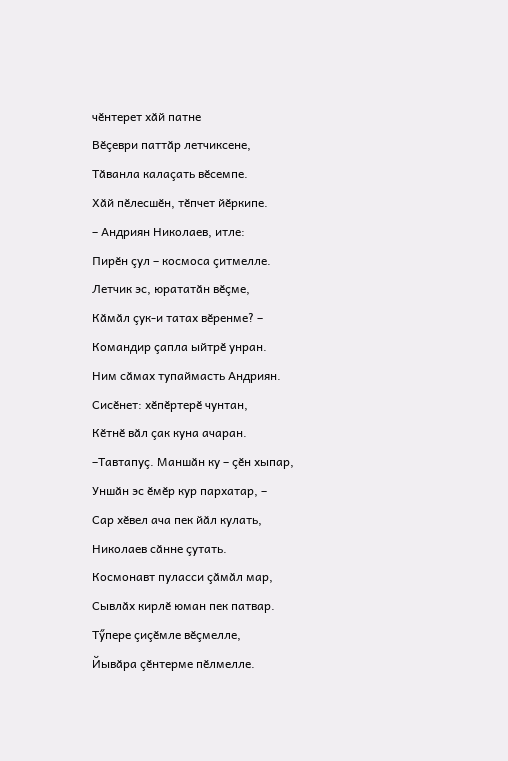чӗнтерет хӑй патне
Вӗçеври паттӑр летчиксене,
Тӑванла калаçать вӗсемпе.
Хӑй пӗлесшӗн, тӗпчет йӗркипе.
– Андриян Николаев, итле:
Пирӗн çул – космоса çитмелле.
Летчик эс, юрататӑн вӗçме,
Кӑмӑл çук-и татах вӗренме? –
Командир çапла ыйтрӗ унран.
Ним сӑмах тупаймасть Андриян.
Сисӗнет: хӗпӗртерӗ чунтан,
Кӗтнӗ вӑл çак куна ачаран.
–Тавтапуç. Маншӑн ку – çӗн хыпар,
Уншӑн эс ӗмӗр кур пархатар, –
Сар хӗвел ача пек йӑл кулать,
Николаев сӑнне çутать.
Космонавт пуласси çӑмӑл мар,
Сывлӑх кирлӗ юман пек патвар.
Тӳпере çиçӗмле вӗçмелле,
Йывӑра çӗнтерме пӗлмелле.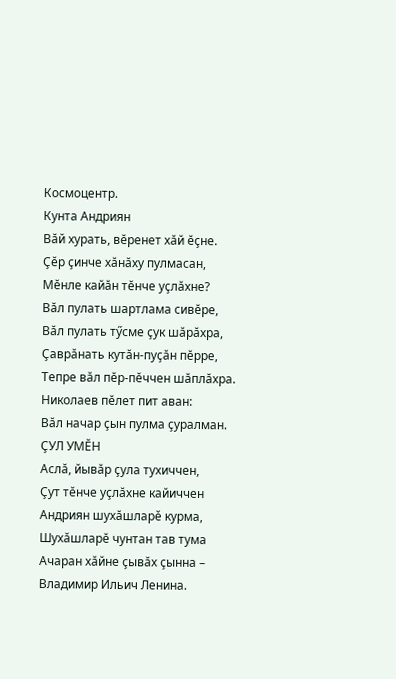Космоцентр.
Кунта Андриян
Вӑй хурать, вӗренет хӑй ӗçне.
Çӗр çинче хӑнӑху пулмасан,
Мӗнле кайӑн тӗнче уçлӑхне?
Вӑл пулать шартлама сивӗре,
Вӑл пулать тӳсме çук шӑрӑхра,
Çаврӑнать кутӑн-пуçӑн пӗрре,
Тепре вӑл пӗр-пӗччен шӑплӑхра.
Николаев пӗлет пит аван:
Вӑл начар çын пулма çуралман.
ÇУЛ УМӖН
Аслӑ, йывӑр çула тухиччен,
Çут тӗнче уçлӑхне кайиччен
Андриян шухӑшларě курма,
Шухӑшларӗ чунтан тав тума
Ачаран хӑйне çывӑх çынна –
Владимир Ильич Ленина.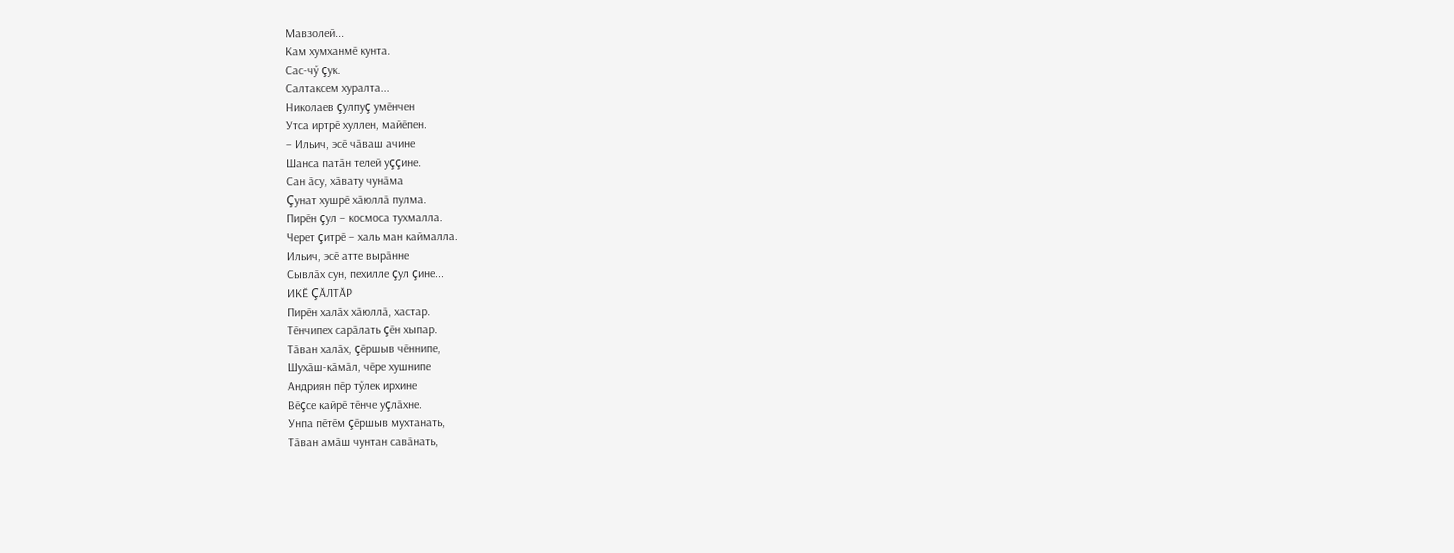Мавзолей...
Кам хумханмӗ кунта.
Сас-чӳ çук.
Салтаксем хуралта...
Николаев çулпуç умӗнчен
Утса иртрӗ хуллен, майӗпен.
– Ильич, эсӗ чӑваш ачине
Шанса патӑн телей уççине.
Сан ӑсу, хӑвату чунӑма
Çунат хушрӗ хӑюллӑ пулма.
Пирӗн çул – космоса тухмалла.
Черет çитрӗ – халь ман каймалла.
Ильич, эсӗ атте вырӑнне
Сывлӑх сун, пехилле çул çине...
ИКӖ ÇӐЛТӐР
Пирӗн халӑх хӑюллӑ, хастар.
Тӗнчипех сарӑлать çӗн хыпар.
Тӑван халӑх, çӗршыв чӗннипе,
Шухӑш-кӑмӑл, чӗре хушнипе
Андриян пӗр тӳлек ирхине
Вӗçсе кайрӗ тӗнче уçлӑхне.
Унпа пӗтӗм çӗршыв мухтанать,
Тӑван амӑш чунтан савӑнать,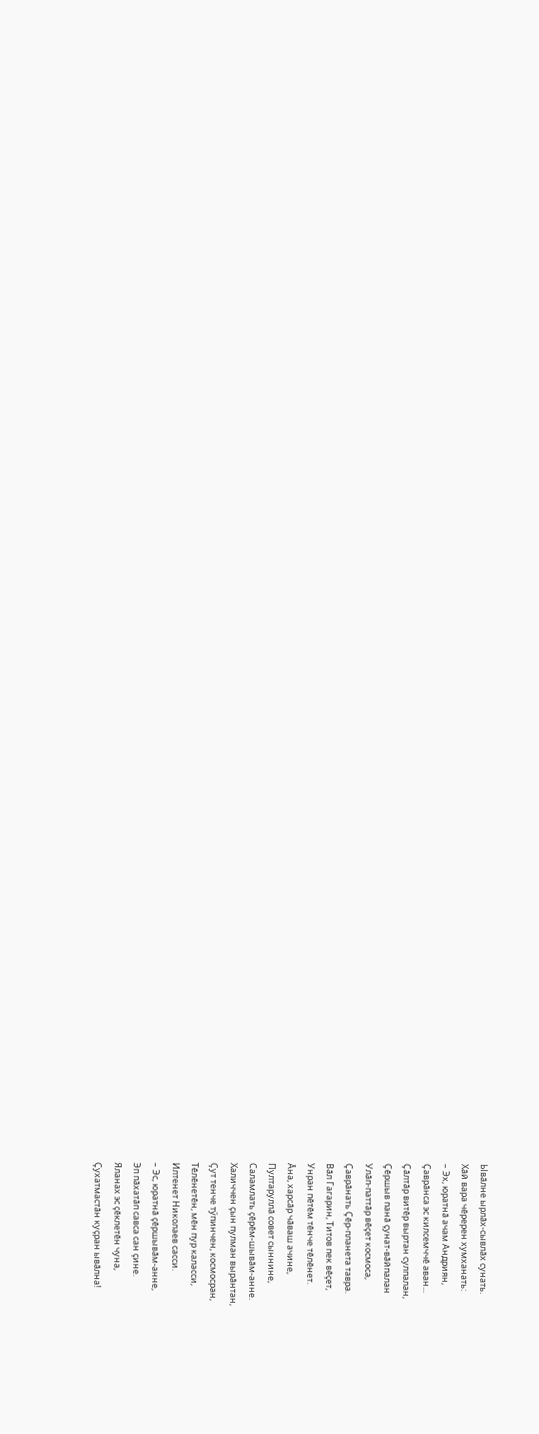Ывӑлне ырлӑх-сывлӑх сунать.
Хӑй вара чӗререн хумханать:
– Эх, юратнӑ ачам Андриян,
Çаврӑнса эс килсемччӗ аван...
Çӑлтӑр витӗр выртан сулпалан,
Çӗршыв панӑ çунат-вӑйпалан
Улӑп-паттӑр вӗçет космоса,
Çаврӑнать Çӗр-планета тавра.
Вӑл Гагарин, Титов пек вӗçет,
Унран пӗтӗм тӗнче тӗлӗнет.
Ӑна, харсӑр чӑваш ачине,
Пултаруллӑ совет сыннине,
Саламлать çӗрӗм-шывӑм-анне.
Халиччен çын пулман вырӑнтан,
Ҫут тенче тӳпинчен, космосран,
Тӗлӗнетӗн, мӗн пур каласси,
Илтенет Николаев сасси.
– Эс, юратнӑ çӗршывӑм-анне,
Эп пӑхатӑп савса сан çине.
Яланах эс çӗклетӗн чуна,
Çухатмастӑн куçран ывӑлна!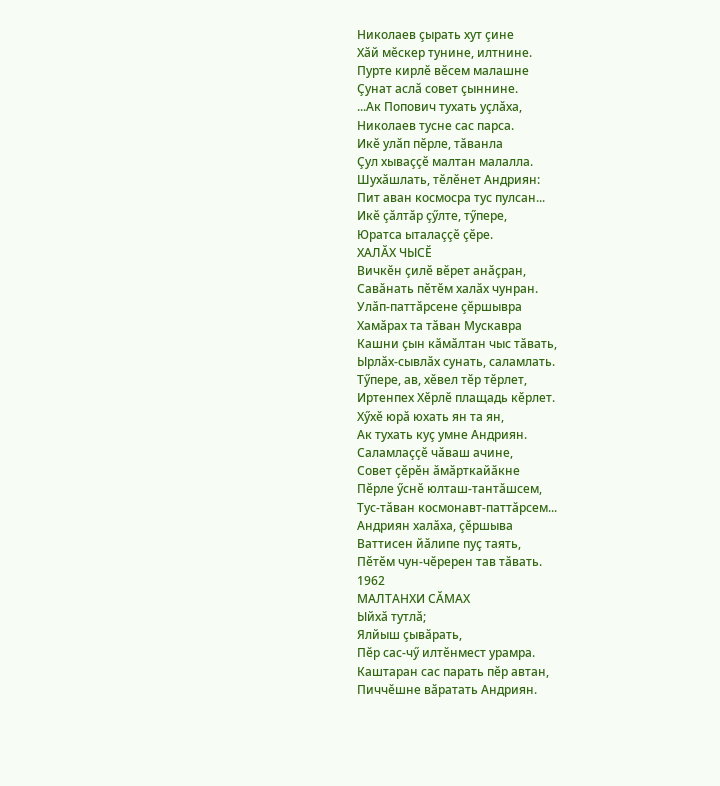Николаев çырать хут çине
Хӑй мӗскер тунине, илтнине.
Пурте кирлӗ вӗсем малашне
Çунат аслӑ совет çыннине.
...Ак Попович тухать уçлӑха,
Николаев тусне сас парса.
Икӗ улӑп пӗрле, тӑванла
Çул хываççӗ малтан малалла.
Шухӑшлать, тӗлӗнет Андриян:
Пит аван космосра тус пулсан...
Икӗ çӑлтӑр çӳлте, тӳпере,
Юратса ыталаççӗ çӗре.
ХАЛӐХ ЧЫСӖ
Вичкӗн çилӗ вӗрет анӑçран,
Савӑнать пӗтӗм халӑх чунран.
Улӑп-паттӑрсене çӗршывра
Хамӑрах та тӑван Мускавра
Кашни çын кӑмӑлтан чыс тӑвать,
Ырлӑх-сывлӑх сунать, саламлать.
Тӳпере, ав, хӗвел тӗр тӗрлет,
Иртенпех Хӗрлӗ плащадь кӗрлет.
Хӳхӗ юрӑ юхать ян та ян,
Ак тухать куç умне Андриян.
Саламлаҫҫӗ чӑваш ачине,
Совет ҫӗрӗн ӑмӑрткайӑкне
Пӗрле ӳснӗ юлташ-тантӑшсем,
Тус-тӑван космонавт-паттӑрсем...
Андриян халӑха, çӗршыва
Ваттисен йӑлипе пуҫ таять,
Пӗтӗм чун-чӗререн тав тӑвать.
1962
МАЛТАНХИ СӐМАХ
Ыйхӑ тутлӑ;
Ялйыш çывӑрать,
Пӗр сас-чӳ илтӗнмест урамра.
Каштаран сас парать пӗр автан,
Пиччӗшне вӑратать Андриян.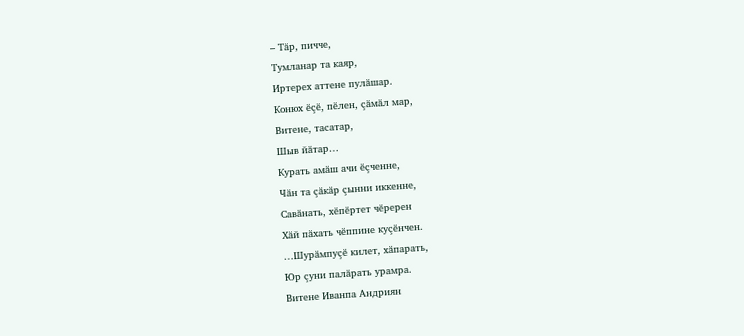– Тӑр, пичче,
Тумланар та каяр,
Иртерех аттене пулӑшар.
Конюх ӗçӗ, пӗлен, çӑмӑл мар,
Витене, тасатар,
Шыв йӑтар…
Курать амӑш ачи ӗçченне,
Чӑн та çӑкӑр çынни иккенне,
Савӑнать, хӗпӗртет чӗререн
Хӑй пӑхать чӗппине куçӗнчен.
…Шурӑмпуçӗ килет, хӑпарать,
Юр çуни палӑрать урамра.
Витене Иванпа Андриян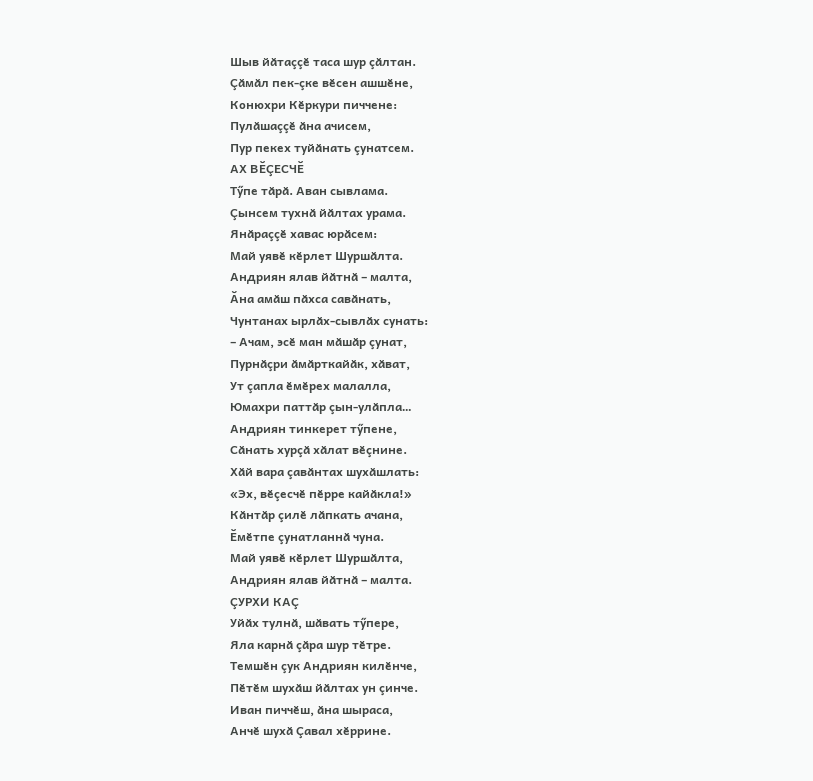Шыв йӑтаççӗ таса шур çӑлтан.
Çӑмӑл пек-çке вӗсен ашшӗне,
Конюхри Кӗркури пиччене:
Пулӑшаççӗ ӑна ачисем,
Пур пекех туйӑнать çунатсем.
АХ ВӖÇЕСЧӖ
Тӳпе тӑрӑ. Аван сывлама.
Çынсем тухнӑ йӑлтах урама.
Янӑраççӗ хавас юрӑсем:
Май уявӗ кӗрлет Шуршӑлта.
Андриян ялав йӑтнӑ – малта,
Ӑна амӑш пӑхса савӑнать,
Чунтанах ырлӑх-сывлӑх сунать:
– Ачам, эсӗ ман мӑшӑр çунат,
Пурнӑçри ӑмӑрткайӑк, хӑват,
Ут çапла ӗмӗрех малалла,
Юмахри паттӑр çын-улӑпла…
Андриян тинкерет тӳпене,
Сӑнать хурçӑ хӑлат вӗçнине.
Хӑй вара çавӑнтах шухӑшлать:
«Эх, вӗçесчӗ пӗрре кайӑкла!»
Кӑнтӑр çилӗ лӑпкать ачана,
Ӗмӗтпе çунатланнӑ чуна.
Май уявӗ кӗрлет Шуршӑлта,
Андриян ялав йӑтнӑ – малта.
ÇУРХИ КАÇ
Уйӑх тулнӑ, шӑвать тӳпере,
Яла карнӑ çӑра шур тӗтре.
Темшӗн çук Андриян килӗнче,
Пӗтӗм шухӑш йӑлтах ун çинче.
Иван пиччӗш, ӑна шыраса,
Анчӗ шухӑ Çавал хӗррине.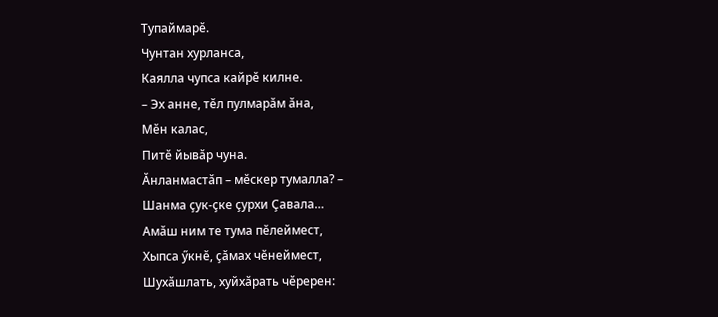Тупаймарӗ.
Чунтан хурланса,
Каялла чупса кайрӗ килне.
– Эх анне, тӗл пулмарӑм ӑна,
Мӗн калас,
Питӗ йывӑр чуна.
Ӑнланмастӑп – мӗскер тумалла? –
Шанма çук-çке çурхи Çавала…
Амӑш ним те тума пӗлеймест,
Хыпса ӳкнӗ, çӑмах чӗнеймест,
Шухӑшлать, хуйхӑрать чӗререн: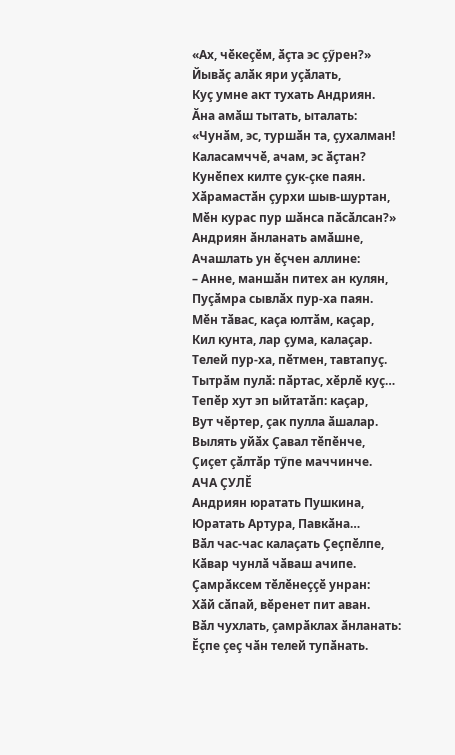«Ах, чӗкеçӗм, ӑçта эс çӳрен?»
Йывӑç алӑк яри уçӑлать,
Куç умне акт тухать Андриян.
Ӑна амӑш тытать, ыталать:
«Чунӑм, эс, туршӑн та, çухалман!
Каласамччӗ, ачам, эс ӑçтан?
Кунӗпех килте çук-çке паян.
Хӑрамастӑн çурхи шыв-шуртан,
Мӗн курас пур шӑнса пӑсӑлсан?»
Андриян ӑнланать амӑшне,
Ачашлать ун ӗçчен аллине:
– Анне, маншӑн питех ан кулян,
Пуçӑмра сывлӑх пур-ха паян.
Мӗн тӑвас, каçа юлтӑм, каçар,
Кил кунта, лар çума, калаçар.
Телей пур-ха, пӗтмен, тавтапуç.
Тытрӑм пулӑ: пӑртас, хӗрлӗ куç…
Тепӗр хут эп ыйтатӑп: каçар,
Вут чӗртер, çак пулла ӑшалар.
Вылять уйӑх Çавал тӗпӗнче,
Çиçет çӑлтӑр тӳпе маччинче.
АЧА ÇУЛӖ
Андриян юратать Пушкина,
Юратать Артура, Павкӑна…
Вӑл час-час калаçать Çеçпӗлпе,
Кӑвар чунлӑ чӑваш ачипе.
Çамрӑксем тӗлӗнеççӗ унран:
Хӑй сӑпай, вӗренет пит аван.
Вӑл чухлать, çамрӑклах ӑнланать:
Ӗçпе çеç чӑн телей тупӑнать.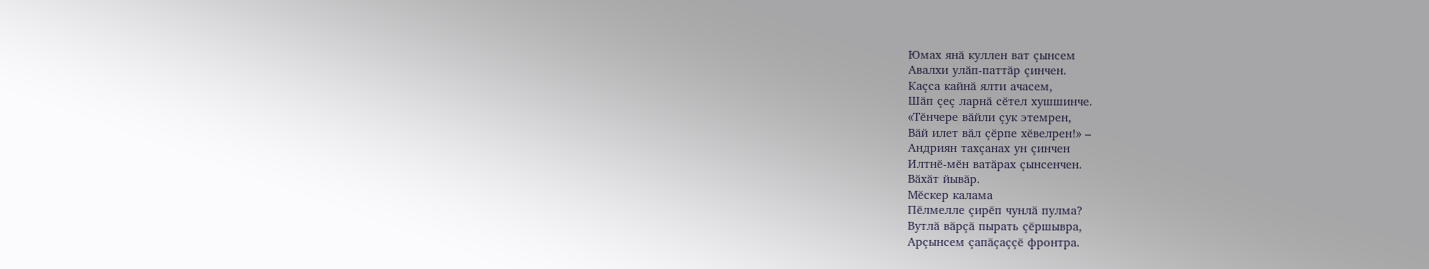Юмах янӑ куллен ват çынсем
Авалхи улӑп-паттӑр çинчен.
Каçса кайнӑ ялти ачасем,
Шӑп çеç ларнӑ сӗтел хушшинче.
«Тӗнчере вӑйли çук этемрен,
Вӑй илет вӑл çӗрпе хӗвелрен!» –
Андриян тахçанах ун çинчен
Илтнӗ-мӗн ватӑрах çынсенчен.
Вӑхӑт йывӑр.
Мӗскер калама
Пӗлмелле çирӗп чунлӑ пулма?
Вутлӑ вӑрçӑ пырать çӗршывра,
Арçынсем çапӑçаççӗ фронтра.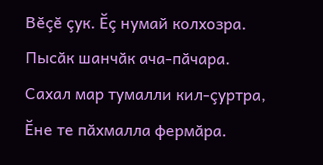Вӗçӗ çук. Ӗç нумай колхозра.
Пысӑк шанчӑк ача-пӑчара.
Сахал мар тумалли кил-çуртра,
Ӗне те пӑхмалла фермӑра.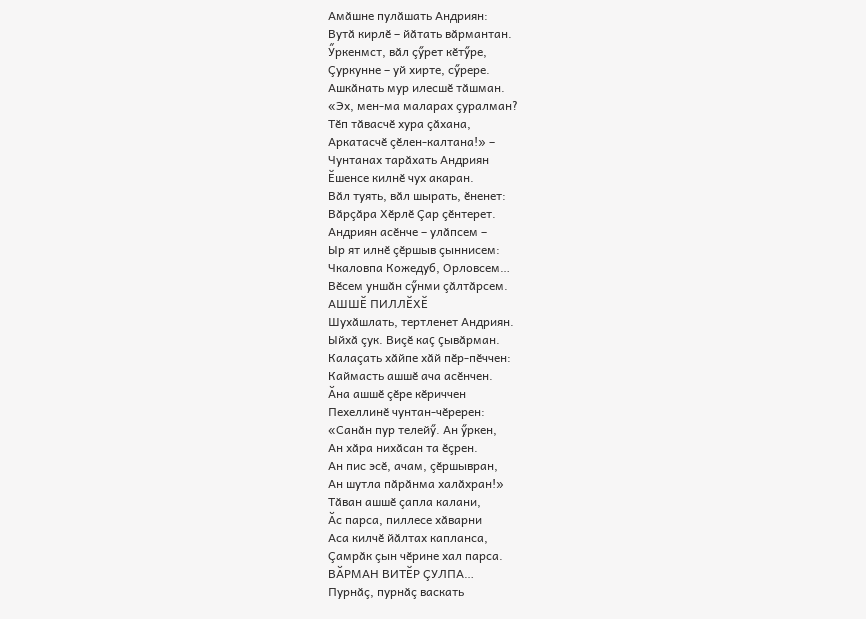Амӑшне пулӑшать Андриян:
Вутӑ кирлӗ – йӑтать вӑрмантан.
Ӳркенмст, вӑл çӳрет кӗтӳре,
Çуркунне – уй хирте, сӳрере.
Ашкӑнать мур илесшӗ тӑшман.
«Эх, мен-ма маларах çуралман?
Тӗп тӑвасчӗ хура çӑхана,
Аркатасчӗ çӗлен-калтана!» –
Чунтанах тарӑхать Андриян
Ӗшенсе килнӗ чух акаран.
Вӑл туять, вӑл шырать, ӗненет:
Вӑрçӑра Хӗрлӗ Çар çӗнтерет.
Андриян асӗнче – улӑпсем –
Ыр ят илнӗ çӗршыв çыннисем:
Чкаловпа Кожедуб, Орловсем…
Вӗсем уншӑн сӳнми çӑлтӑрсем.
АШШӖ ПИЛЛӖХӖ
Шухӑшлать, тертленет Андриян.
Ыйхӑ çук. Виçӗ каç çывӑрман.
Калаçать хӑйпе хӑй пӗр-пӗччен:
Каймасть ашшӗ ача асӗнчен.
Ӑна ашшӗ çӗре кӗриччен
Пехеллинӗ чунтан-чӗререн:
«Санӑн пур телейӳ. Ан ӳркен,
Ан хӑра нихӑсан та ӗçрен.
Ан пис эсӗ, ачам, çӗршывран,
Ан шутла пӑрӑнма халӑхран!»
Тӑван ашшӗ çапла калани,
Ӑс парса, пиллесе хӑварни
Аса килчӗ йӑлтах капланса,
Çамрӑк çын чӗрине хал парса.
ВӐРМАН ВИТӖР ÇУЛПА…
Пурнӑç, пурнӑç васкать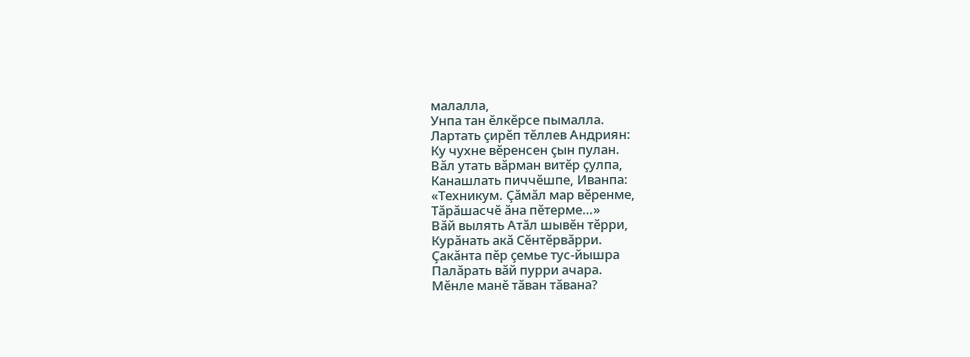малалла,
Унпа тан ӗлкӗрсе пымалла.
Лартать çирӗп тӗллев Андриян:
Ку чухне вӗренсен çын пулан.
Вӑл утать вӑрман витӗр çулпа,
Канашлать пиччӗшпе, Иванпа:
«Техникум. Çӑмӑл мар вӗренме,
Тӑрӑшасчӗ ӑна пӗтерме…»
Вӑй вылять Атӑл шывӗн тӗрри,
Курӑнать акӑ Сӗнтӗрвӑрри.
Çакӑнта пӗр çемье тус-йышра
Палӑрать вӑй пурри ачара.
Мӗнле манӗ тӑван тӑвана?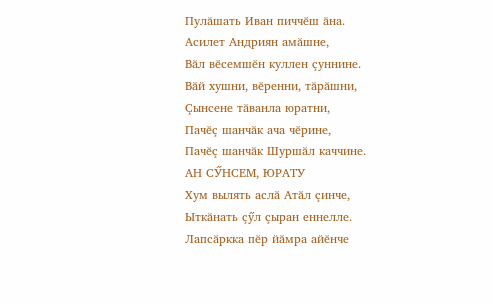Пулӑшать Иван пиччӗш ӑна.
Асилет Андриян амӑшне,
Вӑл вӗсемшӗн куллен çуннине.
Вӑй хушни, вӗренни, тӑрӑшни,
Çынсене тӑванла юратни,
Пачӗç шанчӑк ача чӗрине,
Пачӗç шанчӑк Шуршӑл каччине.
АН СӲНСЕМ, ЮРАТУ
Хум вылять аслӑ Атӑл çинче,
Ыткӑнать çӳл çыран еннелле.
Лапсӑркка пӗр йӑмра айӗнче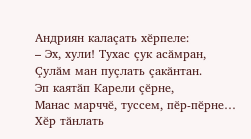Андриян калаçать хӗрпеле:
– Эх, хули! Тухас çук асӑмран,
Çулӑм ман пуçлать çакӑнтан.
Эп каятӑп Карели çӗрне,
Манас марччӗ, туссем, пӗр-пӗрне…
Хӗр тӑнлать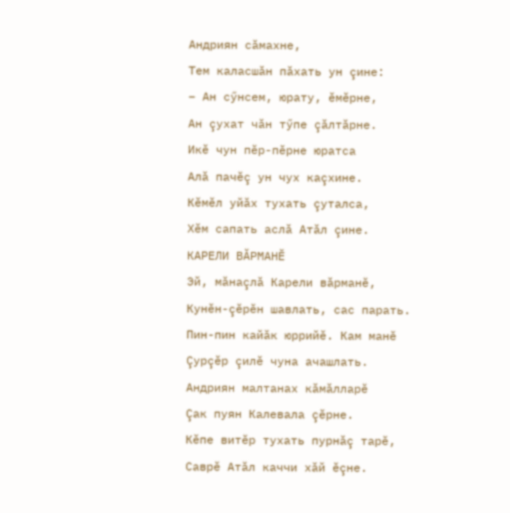Андриян сӑмахне,
Тем каласшӑн пӑхать ун çине:
– Ан сӳнсем, юрату, ӗмӗрне,
Ан çухат чӑн тӳпе çӑлтӑрне.
Икӗ чун пӗр-пӗрне юратса
Алӑ пачӗç ун чух каçхине.
Кӗмӗл уйӑх тухать çуталса,
Хӗм сапать аслӑ Атӑл çине.
КАРЕЛИ ВӐРМАНӖ
Эй, мӑнаçлӑ Карели вӑрманӗ,
Кунӗн-çӗрӗн шавлать, сас парать.
Пин-пин кайӑк юррийӗ. Кам манӗ
Çурçӗр çилӗ чуна ачашлать.
Андриян малтанах кӑмӑлларӗ
Çак пуян Калевала çӗрне.
Кӗпе витӗр тухать пурнӑç тарӗ,
Саврӗ Атӑл каччи хӑй ӗçне.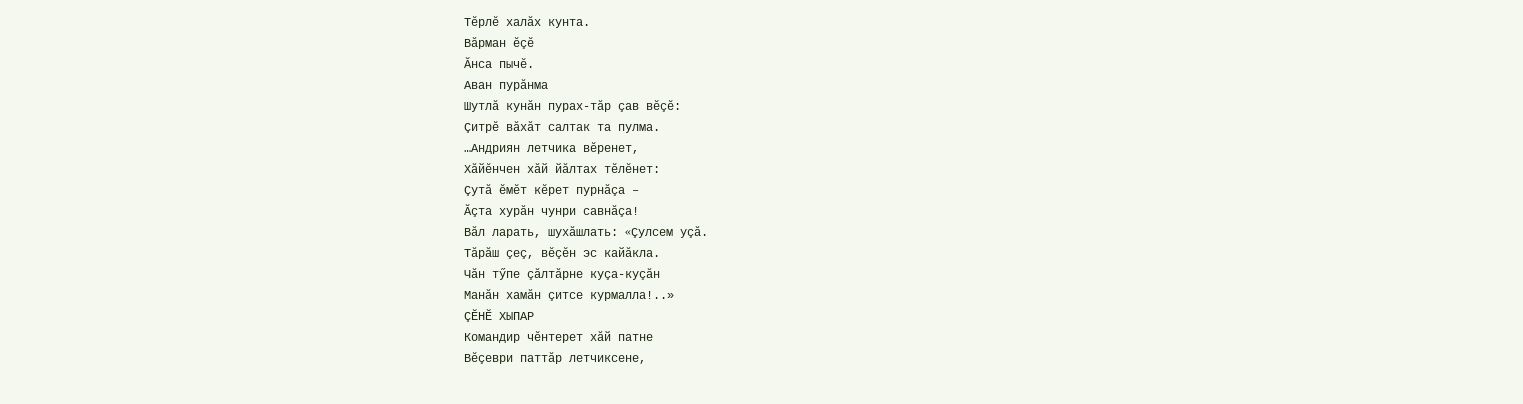Тӗрлӗ халӑх кунта.
Вӑрман ӗçӗ
Ӑнса пычӗ.
Аван пурӑнма
Шутлӑ кунӑн пурах-тӑр çав вӗçӗ:
Çитрӗ вӑхӑт салтак та пулма.
…Андриян летчика вӗренет,
Хӑйӗнчен хӑй йӑлтах тӗлӗнет:
Çутӑ ӗмӗт кӗрет пурнӑçа –
Ӑçта хурӑн чунри савнӑçа!
Вӑл ларать, шухӑшлать: «Çулсем уçӑ.
Тӑрӑш çеç, вӗçӗн эс кайӑкла.
Чӑн тӳпе çӑлтӑрне куçа-куçӑн
Манӑн хамӑн çитсе курмалла!..»
ÇӖНӖ ХЫПАР
Командир чӗнтерет хӑй патне
Вӗçеври паттӑр летчиксене,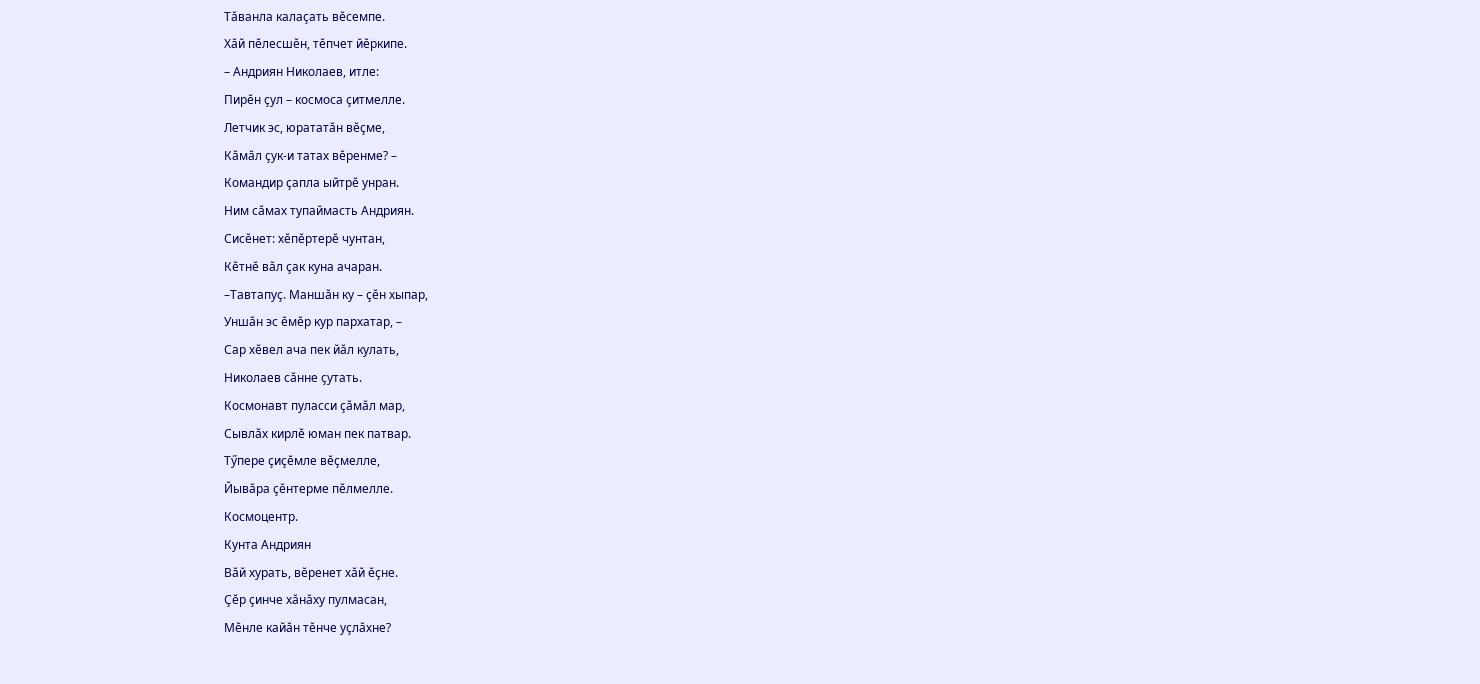Тӑванла калаçать вӗсемпе.
Хӑй пӗлесшӗн, тӗпчет йӗркипе.
– Андриян Николаев, итле:
Пирӗн çул – космоса çитмелле.
Летчик эс, юрататӑн вӗçме,
Кӑмӑл çук-и татах вӗренме? –
Командир çапла ыйтрӗ унран.
Ним сӑмах тупаймасть Андриян.
Сисӗнет: хӗпӗртерӗ чунтан,
Кӗтнӗ вӑл çак куна ачаран.
–Тавтапуç. Маншӑн ку – çӗн хыпар,
Уншӑн эс ӗмӗр кур пархатар, –
Сар хӗвел ача пек йӑл кулать,
Николаев сӑнне çутать.
Космонавт пуласси çӑмӑл мар,
Сывлӑх кирлӗ юман пек патвар.
Тӳпере çиçӗмле вӗçмелле,
Йывӑра çӗнтерме пӗлмелле.
Космоцентр.
Кунта Андриян
Вӑй хурать, вӗренет хӑй ӗçне.
Çӗр çинче хӑнӑху пулмасан,
Мӗнле кайӑн тӗнче уçлӑхне?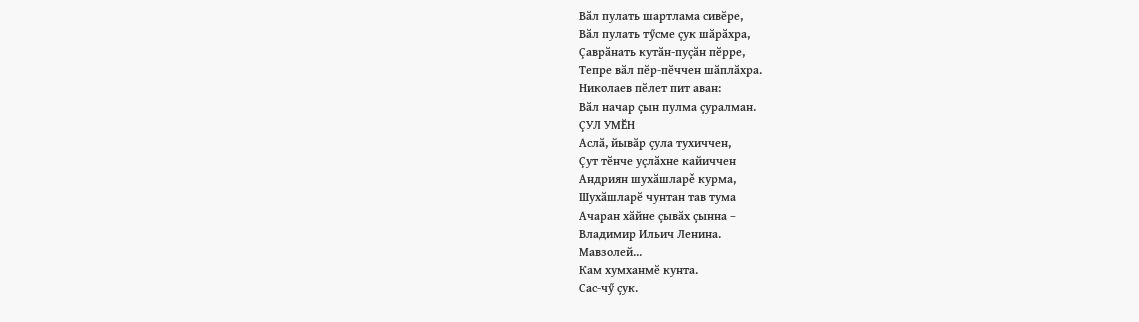Вӑл пулать шартлама сивӗре,
Вӑл пулать тӳсме çук шӑрӑхра,
Çаврӑнать кутӑн-пуçӑн пӗрре,
Тепре вӑл пӗр-пӗччен шӑплӑхра.
Николаев пӗлет пит аван:
Вӑл начар çын пулма çуралман.
ÇУЛ УМӖН
Аслӑ, йывӑр çула тухиччен,
Çут тӗнче уçлӑхне кайиччен
Андриян шухӑшларě курма,
Шухӑшларӗ чунтан тав тума
Ачаран хӑйне çывӑх çынна –
Владимир Ильич Ленина.
Мавзолей...
Кам хумханмӗ кунта.
Сас-чӳ çук.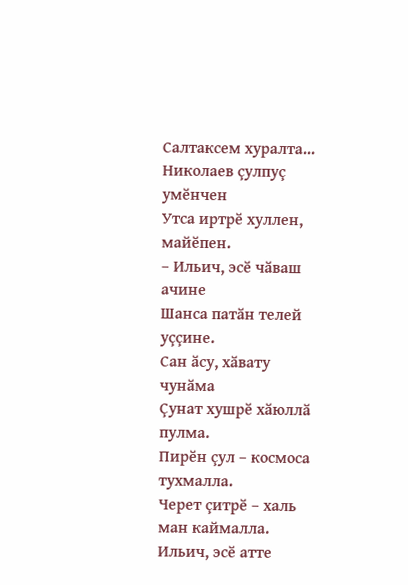Салтаксем хуралта...
Николаев çулпуç умӗнчен
Утса иртрӗ хуллен, майӗпен.
– Ильич, эсӗ чӑваш ачине
Шанса патӑн телей уççине.
Сан ӑсу, хӑвату чунӑма
Çунат хушрӗ хӑюллӑ пулма.
Пирӗн çул – космоса тухмалла.
Черет çитрӗ – халь ман каймалла.
Ильич, эсӗ атте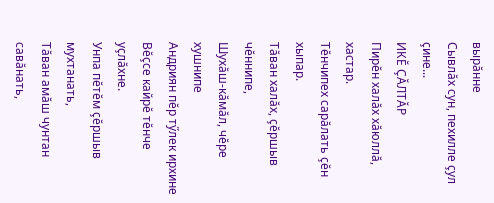вырӑнне
Сывлӑх сун, пехилле çул çине...
ИКӖ ÇӐЛТӐР
Пирӗн халӑх хӑюллӑ, хастар.
Тӗнчипех сарӑлать çӗн хыпар.
Тӑван халӑх, çӗршыв чӗннипе,
Шухӑш-кӑмӑл, чӗре хушнипе
Андриян пӗр тӳлек ирхине
Вӗçсе кайрӗ тӗнче уçлӑхне.
Унпа пӗтӗм çӗршыв мухтанать,
Тӑван амӑш чунтан савӑнать,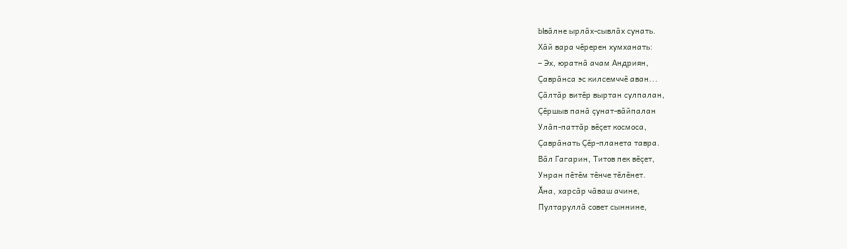Ывӑлне ырлӑх-сывлӑх сунать.
Хӑй вара чӗререн хумханать:
– Эх, юратнӑ ачам Андриян,
Çаврӑнса эс килсемччӗ аван...
Çӑлтӑр витӗр выртан сулпалан,
Çӗршыв панӑ çунат-вӑйпалан
Улӑп-паттӑр вӗçет космоса,
Çаврӑнать Çӗр-планета тавра.
Вӑл Гагарин, Титов пек вӗçет,
Унран пӗтӗм тӗнче тӗлӗнет.
Ӑна, харсӑр чӑваш ачине,
Пултаруллӑ совет сыннине,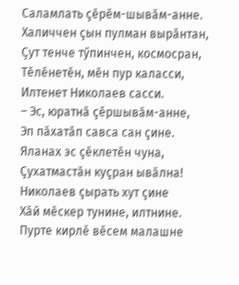Саламлать çӗрӗм-шывӑм-анне.
Халиччен çын пулман вырӑнтан,
Ҫут тенче тӳпинчен, космосран,
Тӗлӗнетӗн, мӗн пур каласси,
Илтенет Николаев сасси.
– Эс, юратнӑ çӗршывӑм-анне,
Эп пӑхатӑп савса сан çине.
Яланах эс çӗклетӗн чуна,
Çухатмастӑн куçран ывӑлна!
Николаев çырать хут çине
Хӑй мӗскер тунине, илтнине.
Пурте кирлӗ вӗсем малашне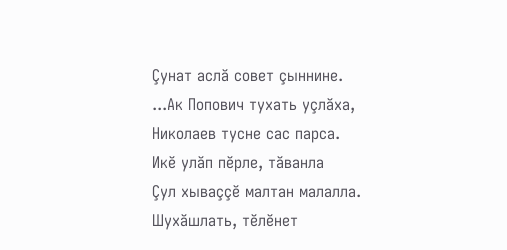Çунат аслӑ совет çыннине.
...Ак Попович тухать уçлӑха,
Николаев тусне сас парса.
Икӗ улӑп пӗрле, тӑванла
Çул хываççӗ малтан малалла.
Шухӑшлать, тӗлӗнет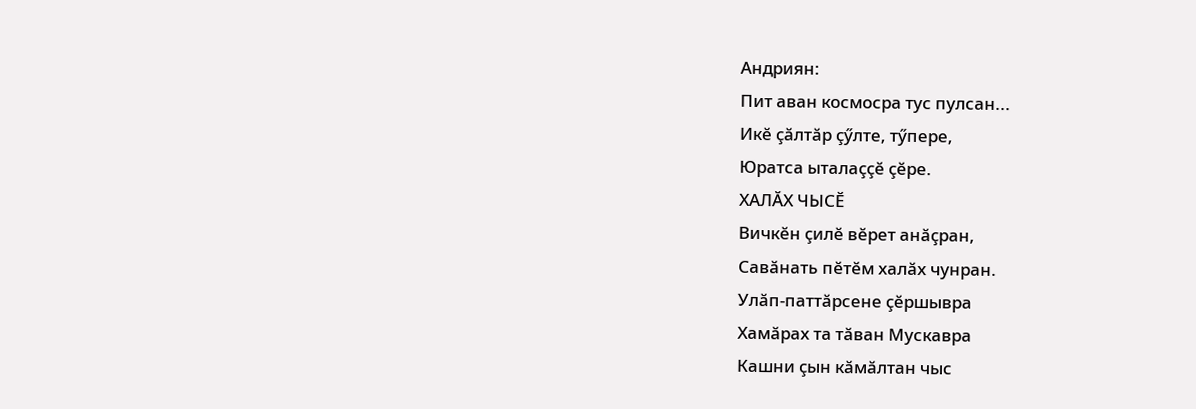Андриян:
Пит аван космосра тус пулсан...
Икӗ çӑлтӑр çӳлте, тӳпере,
Юратса ыталаççӗ çӗре.
ХАЛӐХ ЧЫСӖ
Вичкӗн çилӗ вӗрет анӑçран,
Савӑнать пӗтӗм халӑх чунран.
Улӑп-паттӑрсене çӗршывра
Хамӑрах та тӑван Мускавра
Кашни çын кӑмӑлтан чыс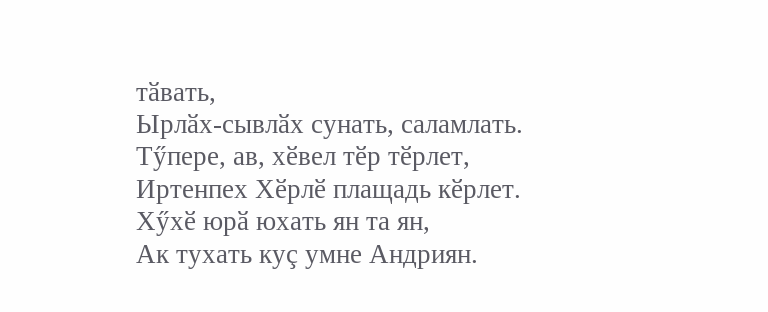тӑвать,
Ырлӑх-сывлӑх сунать, саламлать.
Тӳпере, ав, хӗвел тӗр тӗрлет,
Иртенпех Хӗрлӗ плащадь кӗрлет.
Хӳхӗ юрӑ юхать ян та ян,
Ак тухать куç умне Андриян.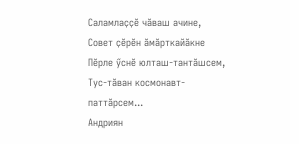Саламлаҫҫӗ чӑваш ачине,
Совет ҫӗрӗн ӑмӑрткайӑкне
Пӗрле ӳснӗ юлташ-тантӑшсем,
Тус-тӑван космонавт-паттӑрсем...
Андриян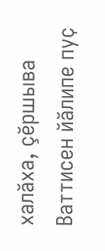халӑха, çӗршыва
Ваттисен йӑлипе пуҫ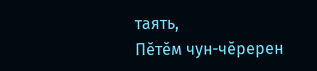таять,
Пӗтӗм чун-чӗререн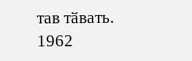тав тӑвать.
1962